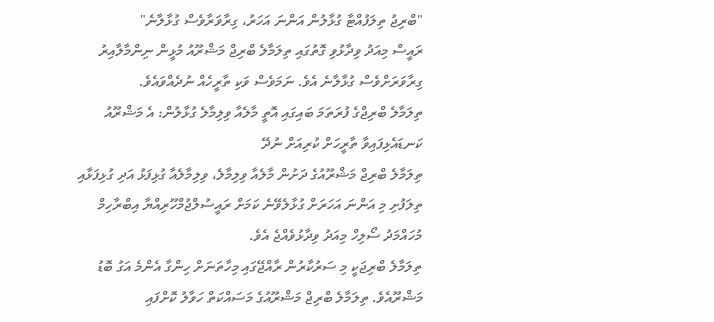"ބްރިޖު ތިލަފުއްޓާ ގުޅާލުން އަންނަ އަހަރު، ގިރާވަރާވެސް ގުޅާލާނެ"
ރައީސް މިއަދު ވިދާޅުވި ގޮތުގައި ތިލަމާލެ ބްރިޖް މަޝްރޫއު މުޅީން ނިންމާލާއިރު ގިރާވަރަށްވެސް ގުޅާލާނެ އެވެ. ނަމަވެސް ވަކި ތާރީހެއް ނުދެއްވައެވެ.
ތިލަމާލެ ބްރިޖްގެ ފުރަތަމަ ބައިގައި އޮތީ މާލެއާ ވިލިމާލެ ގުޅާލުން: އެ މަޝްރޫއު ކަނޑައެޅިފައިވާ ތާރީހަށް ކުރިއަށް ނުދޭ
ތިލަމާލެ ބްރިޖް މަޝްރޫއުގެ ދަށުން މާލެއާ ވިލިމާލެ، ވިލިމާލެއާ ގުޅިފަޅު އަދި ގުޅިފަޅާއި ތިލަފުށި މި އަންނަ އަހަރަށް ގުޅާލެވޭނެ ކަމަށް ރައީސުލްޖުމްހޫރިއްޔާ އިބްރާހިމް މުހައްމަދު ސޯލިހް މިއަދު ވިދާޅުވެއްޖެ އެވެ.
ތިލަމާލެ ބްރިޖަކީ މި ސަރުކާރުން ރާއްޖޭގައި މިހާތަނަށް ހިންގާ އެންމެ އަގު ބޮޑު މަޝްރޫއެވެ. ތިލަމާލެ ބްރިޖް މަޝްރޫއުގެ މަސައްކަތް ހަވާލު ކޮށްފައި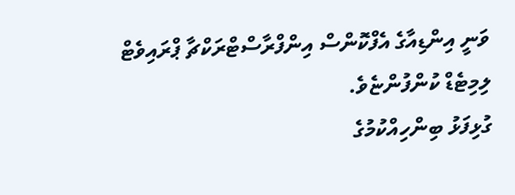ވަނީ އިންޑިއާގެ އެފްކޮންސް އިންފްރާސްޓްރަކްޗާ ޕްރައިވެޓް ލިމިޓެޑް ކުންފުންޏެވެ.
ގުޅިފަޅު ބިންހިއްކުމުގެ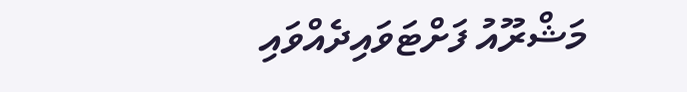މަޝްރޫއު ފަށްޓަވައިދެއްވައި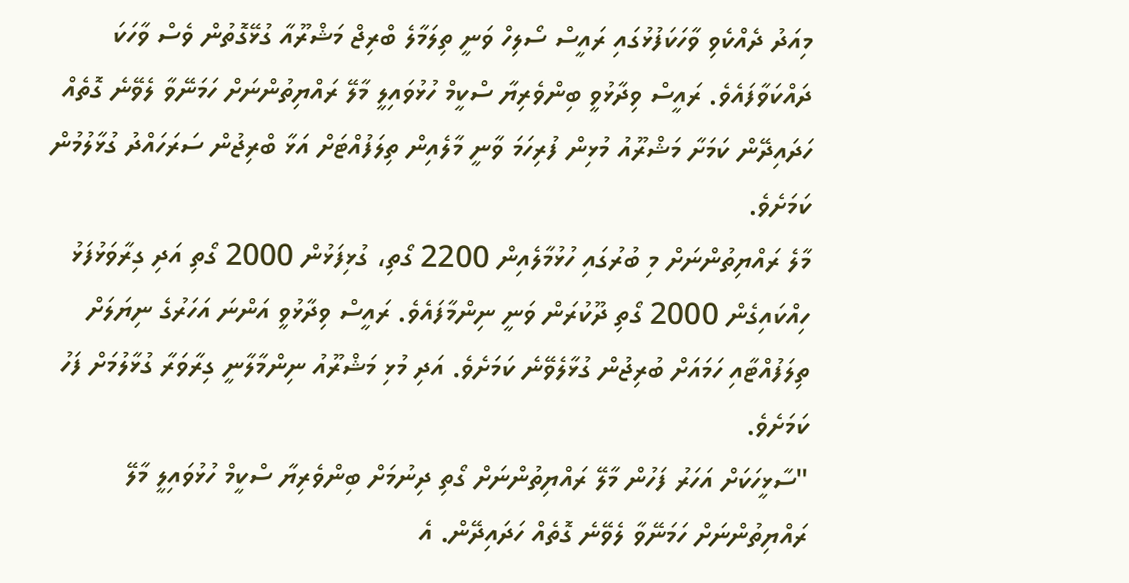މިއަދު ދެއްކެވި ވާހަކަފުޅުގައި ރައީސް ސޯލިހް ވަނީ ތިލަމާލެ ބްރިޖް މަޝްރޫއާ ގުޅޭގޮތުން ވެސް ވާހަކަ ދައްކަވާފައެވެ. ރައީސް ވިދާޅުވީ ބިންވެރިޔާ ސްކީމް ހުޅުވައިލީ މާލޭ ރައްޔިތުންނަށް ހަމަނޭވާ ލެވޭނެ ގޮތެއް ހަދައިދޭން ކަމަށާ މަޝްރޫއު މުޅިން ފުރިހަމަ ވާނީ މާލެއިން ތިލަފުއްޓަށް އަޅާ ބްރިޖުން ސަރަހައްދު ގުޅާލުމުން ކަމަށެވެ.
މާލެ ރައްޔިތުންނަށް މި ބުރުގައި ހުޅުމާލެއިން 2200 ގޯތި، ގުޅިފަޅުން 2000 ގޯތި އަދި ގިރާވަޅުފަޅު ހިއްކައިގެން 2000 ގޯތި ދޫކުރަން ވަނީ ނިންމާފައެވެ. ރައީސް ވިދާޅުވީ އަންނަ އަހަރުގެ ނިޔަލަށް ތިލަފުއްޓާއި ހަމައަށް ބުރިޖުން ގުޅާލެވޭނެ ކަމަށެވެ. އަދި މުޅި މަޝްރޫއު ނިންމާލާނީ ގިރާވަރާ ގުޅާލުމަށް ފަހު ކަމަށެވެ.
"ސާޅީހަކަށް އަހަރު ފަހުން މާލޭ ރައްޔިތުންނަށް ގޯތި ދިނުމަށް ބިންވެރިޔާ ސްކީމް ހުޅުވައިލީ މާލޭ ރައްޔިތުންނަށް ހަމަނޭވާ ލެވޭނެ ގޮތެއް ހަދައިދޭން. އެ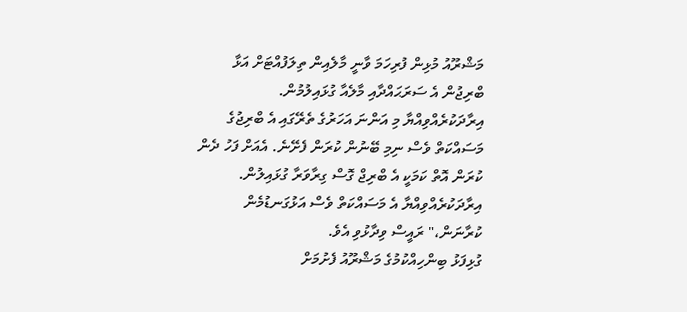މަޝްރޫއު މުޅިން ފުރިހަމަ ވާނީ މާލެއިން ތިލަފުއްޓަށް އަޅާ ބްރިޖުން އެ ސަރަޙައްދާއި މާލެއާ ގުޅައިލުމުން. އިރާދަކުރެއްވިއްޔާ މި އަންނަ އަހަރުގެ ތެރޭގައި އެ ބްރިޖުގެ މަސައްކަތް ވެސް ނިމި ބޭނުން ކުރަން ފެށޭނެ. އެއަށް ފަހު ދެން ކުރަން އޮތް ކަމަކީ އެ ބްރިޖް ގޮސް ގިރާވަރާ ގުޅައިލުން. އިރާދަކުރެއްވިއްޔާ އެ މަސައްކަތް ވެސް އަޅުގަނޑުމެން ކުރާނަން،" ރައީސް ވިދާޅުވި އެވެ.
ގުޅިފަޅު ބިންހިއްކުމުގެ މަޝްރޫއު ފެށުމަށް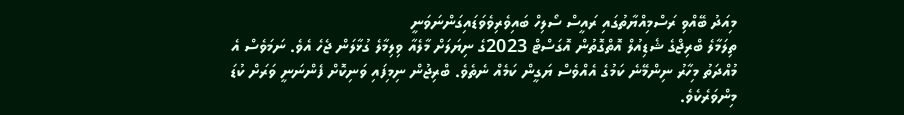މިއަދު ބޭއްވި ރަސްމިއްޔާތުގައި ރައީސް ސޯލިހް ބައިވެރިވެވަޑައިގަންނަވަނީ
ތިލަމާލެ ބްރިޖްގެ ޝެޑިއުލް އޮތްގޮތުން އޮގަސްޓް 2023ގެ ނިޔަލަށް މާލެއާ ވިލިމާލެ ގުޅާލަން ޖެހެ އެވެ. ނަމަވެސް އެ މުއްދަތު މިހާރު ނިންމޭނެ ކަމުގެ އެއްވެސް ޔަގީން ކަމެއް ނެތެވެ. ބްރިޖުން ނިމިފައި ވަނިކޮށް ފެންނަނީ ވަރަށް ކުޑަ މިންވަރެކެވެ.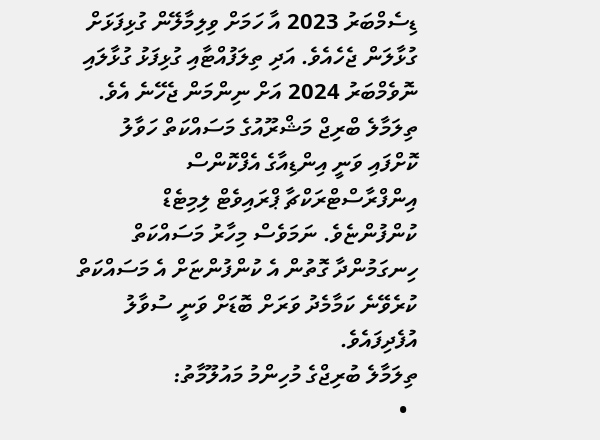ޑިސެމްބަރު 2023 އާ ހަމަށް ވިލިމާލޭން ގުޅިފަޅަށް ގުޅާލަން ޖެހެއެވެ. އަދި ތިލަފުއްޓާއި ގުޅިފަޅު ގުޅާލައި ނޮވެމްބަރު 2024 އަށް ނިންމަން ޖެހޭނެ އެވެ.
ތިލަމާލެ ބްރިޖް މަޝްރޫއުގެ މަސައްކަތް ހަވާލު ކޮށްފައި ވަނީ އިންޑިއާގެ އެފްކޮންސް އިންފްރާސްޓްރަކްޗާ ޕްރައިވެޓް ލިމިޓެޑް ކުންފުންޏެވެ. ނަމަވެސް މިހާރު މަސައްކަތް ހިނގަމުންދާ ގޮތުން އެ ކުންފުންޏަށް އެ މަސައްކަތް ކުރެވޭނެ ކަމާމެދު ވަރަށް ބޮޑަށް ވަނީ ސުވާލު އުފެދިފައެވެ.
ތިލަމާލެ ބުރިޖްގެ މުހިންމު މައުލޫމާތު:
  •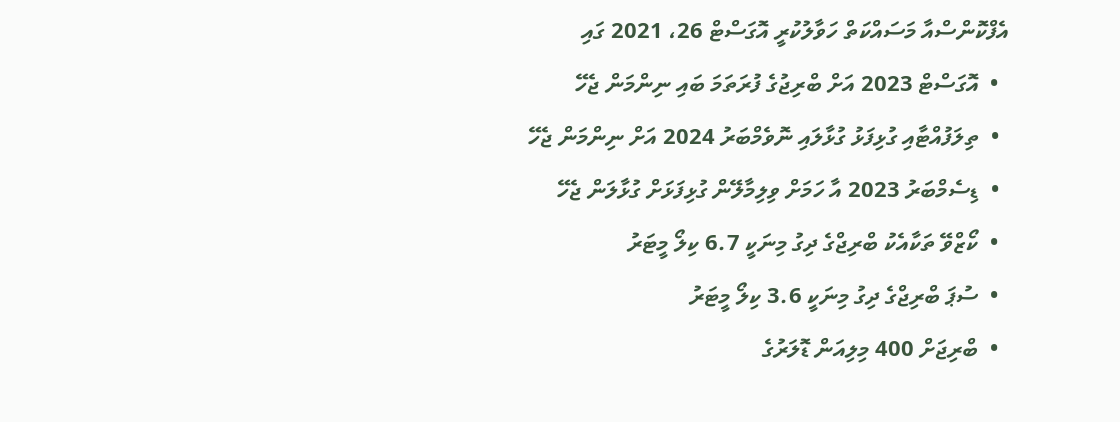އެފްކޮންސްއާ މަސައްކަތް ހަވާލުކުރީ އޮގަސްޓް 26، 2021 ގައި
  •  އޮގަސްޓް 2023 އަށް ބްރިޖުގެ ފުރަތަމަ ބައި ނިންމަން ޖެހޭ
  •  ތިލަފުއްޓާއި ގުޅިފަޅު ގުޅާލައި ނޮވެމްބަރު 2024 އަށް ނިންމަން ޖެހޭ
  •  ޑިސެމްބަރު 2023 އާ ހަމަށް ވިލިމާލޭން ގުޅިފަޅަށް ގުޅާލަން ޖެހޭ
  •  ކޯޒްވޭ ތަކާއެކު ބްރިޖްގެ ދިގު މިނަކީ 6.7 ކިލޯ މީޓަރު
  •  ސުޕަ ބްރިޖްގެ ދިގު މިނަކީ 3.6 ކިލޯ މީޓަރު
  •  ބްރިޖަށް 400 މިލިއަން ޑޮލަރުގެ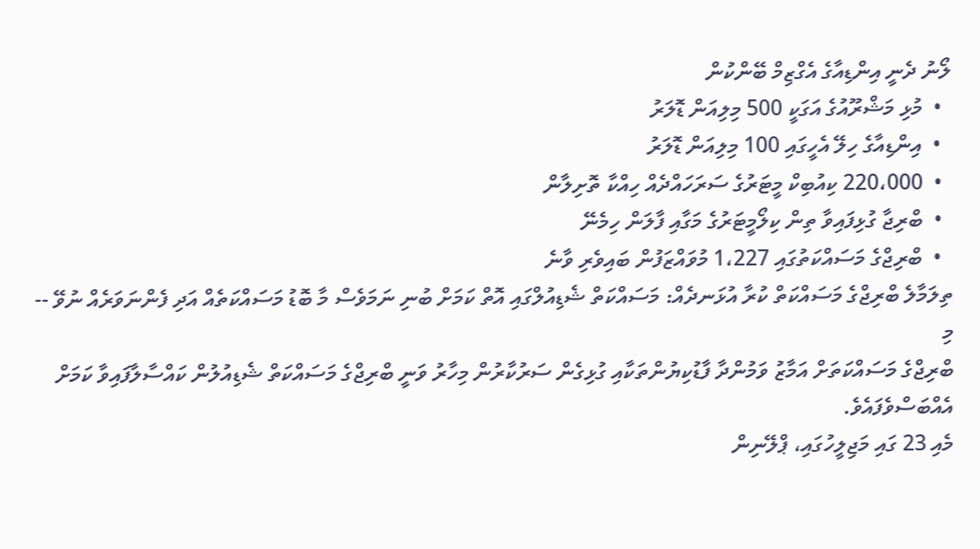ލޯނު ދެނީ އިންޑިއާގެ އެގްޒިމް ބޭންކުން
  •  މުޅި މަޝްރޫއުގެ އަގަކީ 500 މިލިއަން ޑޮލަރު
  •  އިންޑިއާގެ ހިލޭ އެހީގައި 100 މިލިއަން ޑޮލަރު
  •  220،000 ކިއުބިކް މީޓަރުގެ ސަރަހައްދެއް ހިއްކާ ތޮށިލާން
  •  ބްރިޖާ ގުޅިފައިވާ ތިން ކިލޯމީޓަރުގެ މަގާއި ފާލަން ހިމެނޭ
  •  ބްރިޖްގެ މަސައްކަތުގައި 1،227 މުވައްޒަފުން ބައިވެރި ވާނެ
ތިލަމާލެ ބްރިޖްގެ މަސައްކަތް ކުރާ އުޅަނދެއް: މަސައްކަތް ޝެޑިއުލްގައި އޮތް ކަމަށް ބުނި ނަމަވެސް މާ ބޮޑު މަސައްކަތެއް އަދި ފެންނަވަރެއް ނުވޭ -- މި
ބްރިޖްގެ މަސައްކަތަށް އަމާޒު ވަމުންދާ ފާޑުކިޔުންތަކާއި ގުޅިގެން ސަރުކާރުން މިހާރު ވަނީ ބްރިޖްގެ މަސައްކަތް ޝެޑިއުލުން ކައްސާލާފައިވާ ކަމަށް އެއްބަސްވެފައެވެ.
މެއި 23 ގައި މަޖިލީހުގައި، ޕްލޭނިން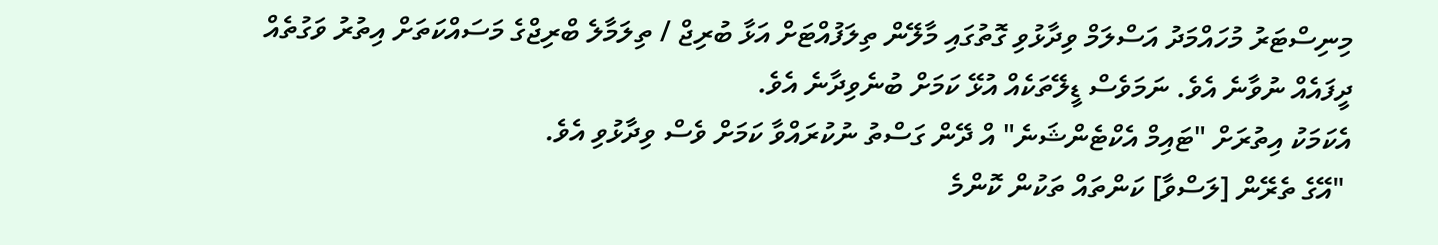މިނިސްޓަރު މުހައްމަދު އަސްލަމް ވިދާޅުވި ގޮތުގައި މާލޭން ތިލަފުއްޓަށް އަޅާ ބުރިޖް / ތިލަމާލެ ބްރިޖްގެ މަސައްކަތަށް އިތުރު ވަގުތެއް ދީފައެއް ނުވާނެ އެވެ. ނަމަވެސް ޑީލޭތަކެއް އުޅޭ ކަމަށް ބުނެވިދާނެ އެވެ.
އެކަމަކު އިތުރަށް "ޓައިމް އެކްޓެންޝަނެ" އް ދޭން ގަސްތު ނުކުރައްވާ ކަމަށް ވެސް ވިދާޅުވި އެވެ.
 "އޭގެ ތެރޭން [ލަސްވާ] ކަންތައް ތަކުން ކޮންމެ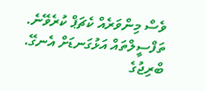ވެސް މިންވަރެއް ކެޗަޕް ކުރެވޭނެ. ތަފްސީލްތައް އަޅުގަނޑަށް އެނގޭ. ބްރިޖުގެ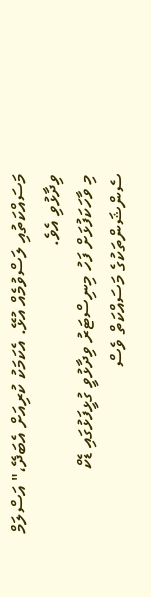މަސައްކަތުއި ލަސްވުމެއް އުޅޭ. އެކަމަކު ކުރިއަށް އެބަދޭ،" އަސްލަމް ވިދާޅުވި އެވެ.
މި ވާހަކަފުޅަށް ފަހު މިނިސްޓަރު ވިދާޅުވީ ގުޅީފަޅުގައި ޑެކް ސެންޝަންތަކުގެ މަސައްކަތް ވެސް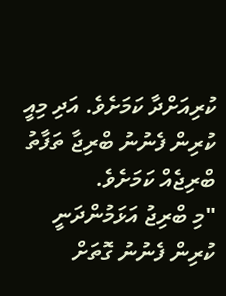ކުރިއަށްދާ ކަމަށެވެ. އަދި މިއީ ކުރިން ފެނުނު ބްރިޖާ ތަފާތު ބްރިޖެއް ކަމަށެވެ.
"މި ބްރިޖު އަޅަމުންދަނީ ކުރިން ފެނުނު ގޮތަށް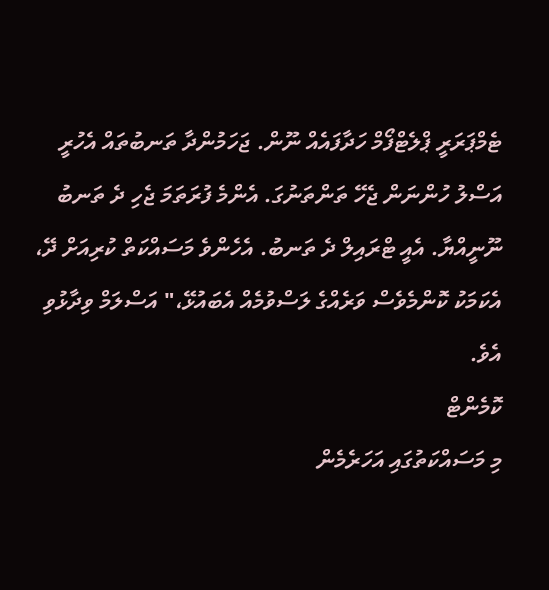ޓެމްޕަރަރީ ޕްލެޓްފޯމް ހަދާފައެއް ނޫން. ޖަހަމުންދާ ތަނބުތައް އެހުރީ އަސްލު ހުންނަން ޖެހޭ ތަންތަނުގަ. އެންމެ ފުރަތަމަ ޖެހި ދެ ތަނބު ނޫނީއްޔާ. އެއީ ޓްރައިލް ދެ ތަނބު. އެހެންވެ މަސައްކަތް ކުރިއަށް ދޭ، އެކަމަކު ކޮންމެވެސް ވަރެއްގެ ލަސްވުމެއް އެބައުޅޭ،" އަސްލަމް ވިދާޅުވި އެވެ.
ކޮމެންޓް
މި މަސައްކަތުގައި އަހަރެމެން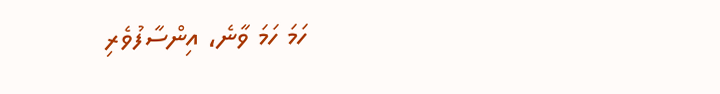ހަމަ ހަމަ ވާނެ، އިންސާފުވެރި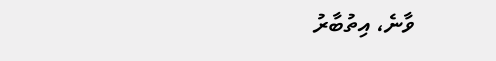ވާނެ، އިތުބާރު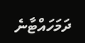ދަމަހައްޓާނެ